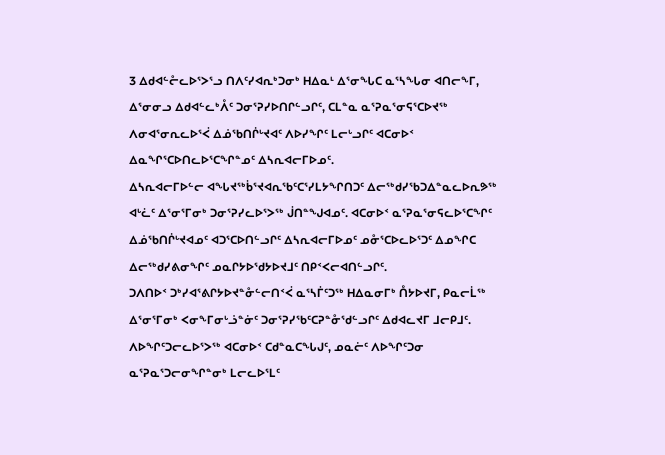3 ᐃᑯᐊᓪᓔᓚᐅᕐᐳᕐᓗ ᑎᐱᑦᓯᐊᕆᒃᑐᓂᒃ ᕼᐃᓇᒻ ᐃᕐᓂᖓᑕ ᓇᕐᓴᖓᓂ ᐊᑎᓕᖕᒥ, ᐃᕐᓂᓂᓗ ᐃᑯᐊᓪᓚᒃᐰᑦ ᑐᓂᕐᕈᓯᐅᑎᒋᓪᓗᒋᑦ, ᑕᒪᓐᓇ ᓇᕐᕈᓇᕐᓂᕋᕐᑕᐅᔪᖅ ᐱᓂᐊᕐᓂᕆᓚᐅᕐᐹ ᐃᓅᖃᑎᒌᒡᔪᐊᑦ ᐱᐅᓯᖏᑦ ᒪᓕᒡᓗᒋᑦ ᐊᑕᓂᐅᑉ ᐃᓇᖏᕐᑕᐅᑎᓚᐅᕐᑕᖏᓐᓄᑦ ᐃᓴᕆᐊᓕᒥᐅᓄᑦ.
ᐃᓴᕆᐊᓕᒥᐅᓪᓕ ᐊᖓᔪᖅᑳᕐᔪᐊᕆᖃᑦᑕᕐᓯᒪᔭᖏᑎᑐᑦ ᐃᓕᖅᑯᓯᖃᑐᐃᓐᓇᓚᐅᕆᕗᖅ ᐊᒡᓛᑦ ᐃᕐᓂᕐᒥᓂᒃ ᑐᓂᕐᕈᓯᓚᐅᕐᐳᖅ ᒎᑎᓐᖑᐊᓄᑦ. ᐊᑕᓂᐅᑉ ᓇᕐᕈᓇᕐᓂᕋᓚᐅᕐᑕᖏᑦ ᐃᓅᖃᑎᒌᒡᔪᐊᓄᑦ ᐊᑐᕐᑕᐅᑎᓪᓗᒋᑦ ᐃᓴᕆᐊᓕᒥᐅᓄᑦ ᓄᓁᕐᑕᐅᓚᐅᕐᑐᑦ ᐃᓄᖏᑕ ᐃᓕᖅᑯᓯᕕᓂᖏᑦ ᓄᓇᒋᔭᐅᖁᔭᐅᔪᒧᑦ ᑎᑭᑉᐸᓕᐊᑎᓪᓗᒋᑦ.
ᑐᐱᑎᐅᑉ ᑐᒃᓯᐊᕐᕕᒋᔭᐅᔪᓐᓁᓪᓕᑎᑉᐹ ᓇᕐᓴᒦᑦᑐᖅ ᕼᐃᓇᓂᒥᒃ ᑍᔭᐅᔪᒥ, ᑭᓇᓕᒫᖅ ᐃᕐᓂᕐᒥᓂᒃ ᐸᓂᖕᒥᓂᒡᓘᓐᓃᑦ ᑐᓂᕐᕈᓯᖃᑦᑕᕈᓐᓁᖁᓪᓗᒋᑦ ᐃᑯᐊᓚᔪᒥ ᒧᓕᑭᒧᑦ.
ᐱᐅᖏᑦᑐᓕᓚᐅᕐᐳᖅ ᐊᑕᓂᐅᑉ ᑕᑯᓐᓇᑕᖓᒍᑦ, ᓄᓇᓖᑦ ᐱᐅᖏᑦᑐᓂ ᓇᕐᕈᓇᕐᑐᓕᓂᖏᓐᓂᒃ ᒪᓕᓚᐅᕐᒪᑦ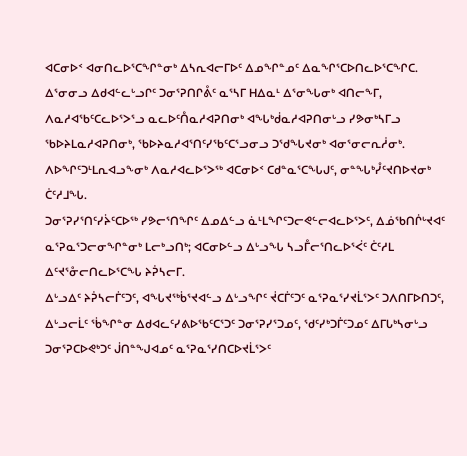ᐊᑕᓂᐅᑉ ᐊᓂᑎᓚᐅᕐᑕᖏᓐᓂᒃ ᐃᓴᕆᐊᓕᒥᐅᑦ ᐃᓄᖏᓐᓄᑦ ᐃᓇᖏᕐᑕᐅᑎᓚᐅᕐᑕᖏᑕ.
ᐃᕐᓂᓂᓗ ᐃᑯᐊᓪᓚᒡᓗᒋᑦ ᑐᓂᕐᕈᑎᒋᕔᑦ ᓇᕐᓴᒥ ᕼᐃᓇᒻ ᐃᕐᓂᖓᓂᒃ ᐊᑎᓕᖕᒥ, ᐱᓇᓱᐊᖃᑦᑕᓚᐅᕐᐳᕐᓗ ᓇᓚᐅᑦᑍᓇᓱᐊᕈᑎᓂᒃ ᐊᖓᒃᑰᓇᓱᐊᕈᑎᓂᒡᓗ ᓯᕗᓂᒃᓴᒥᓗ ᖃᐅᔨᒪᓇᓱᐊᕈᑎᓂᒃ, ᖃᐅᔨᓇᓱᐊᕐᑎᑦᓯᖃᑦᑕᕐᓗᓂᓗ ᑐᖁᖓᔪᓂᒃ ᐊᓂᕐᓂᓕᕆᓲᓂᒃ. ᐱᐅᖏᑦᑐᒻᒪᕆᐊᓗᖕᓂᒃ ᐱᓇᓱᐊᓚᐅᕐᐳᖅ ᐊᑕᓂᐅᑉ ᑕᑯᓐᓇᕐᑕᖓᒍᑦ, ᓂᓐᖓᒃᓮᑦᔪᑎᐅᔪᓂᒃ ᑖᑦᓱᒧᖓ.
ᑐᓂᕐᕈᓯᕐᑎᑦᓯᔩᑦᑕᐅᖅ ᓯᕗᓕᕐᑎᖏᑦ ᐃᓄᐃᓪᓗ ᓈᒻᒪᖏᑦᑐᓕᕙᓪᓕᐊᓚᐅᕐᐳᑦ, ᐃᓅᖃᑎᒌᒡᔪᐊᑦ ᓇᕐᕈᓇᕐᑐᓕᓂᖏᓐᓂᒃ ᒪᓕᒃᓗᑎᒃ; ᐊᑕᓂᐅᓪᓗ ᐃᒡᓗᖓ ᓴᓗᒤᓕᕐᑎᓚᐅᕐᐹᑦ ᑖᑦᓱᒪ ᐃᑦᔪᕐᓁᓕᑎᓚᐅᕐᑕᖓ ᔨᕉᓴᓕᒥ.
ᐃᒡᓗᐃᑦ ᔨᕉᓴᓕᒦᑦᑐᑦ, ᐊᖓᔪᖅᑳᕐᔪᐊᓪᓗ ᐃᒡᓗᖏᑦ ᔫᑕᒦᑦᑐᑦ ᓇᕐᕈᓇᕐᓯᔪᒫᕐᐳᑦ ᑐᐱᑎᒥᐅᑎᑐᑦ, ᐃᒡᓗᓕᒫᑦ ᖄᖏᓐᓂ ᐃᑯᐊᓚᑦᓯᕕᐅᖃᑦᑕᕐᑐᑦ ᑐᓂᕐᕈᓯᕐᑐᓄᑦ, ᖁᑦᓯᒃᑐᒦᑦᑐᓄᑦ ᐃᒥᒐᒃᓴᓂᒡᓗ ᑐᓂᕐᕈᑕᐅᕙᒃᑐᑦ ᒎᑎᓐᖑᐊᓄᑦ ᓇᕐᕈᓇᕐᓯᑎᑕᐅᔪᒫᕐᐳᑦ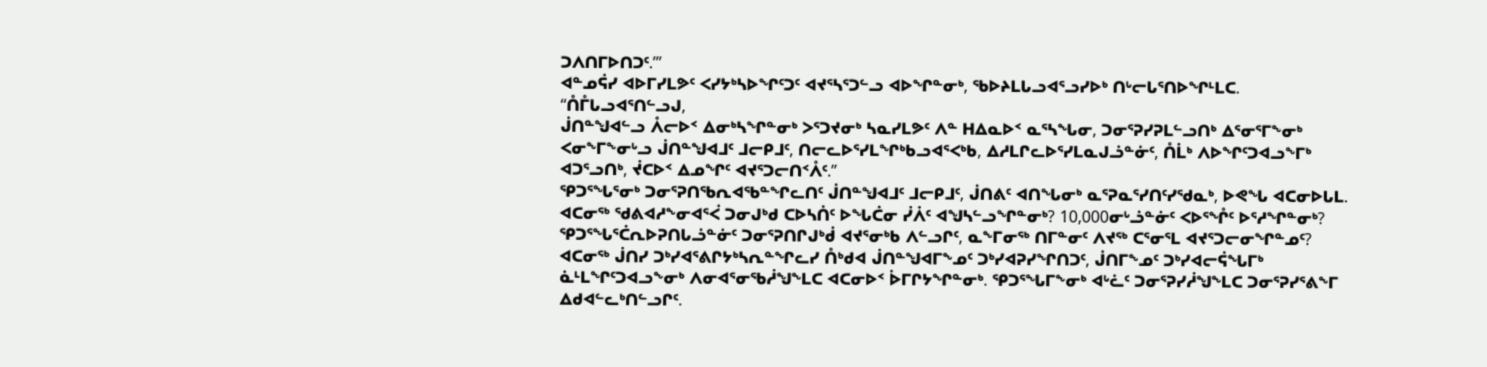ᑐᐱᑎᒥᐅᑎᑐᑦ.’”
ᐊᓐᓄᕌᓯ ᐊᐅᒥᓯᒪᕗᑦ ᐸᓯᔭᒃᓴᐅᖏᑦᑐᑦ ᐊᔪᕐᓴᕐᑐᓪᓗ ᐊᐅᖏᓐᓂᒃ, ᖃᐅᔨᒪᒐᓗᐊᕐᓗᓯᐅᒃ ᑎᒡᓕᒐᕐᑎᐅᖏᒻᒪᑕ. “ᑍᒤᒐᓗᐊᕐᑎᓪᓗᒍ,
ᒎᑎᓐᖑᐊᓪᓗ ᐰᓕᐅᑉ ᐃᓂᒃᓴᖏᓐᓂᒃ ᐳᕐᑐᔪᓂᒃ ᓴᓇᓯᒪᕗᑦ ᐱᓐ ᕼᐃᓇᐅᑉ ᓇᕐᓴᖓᓂ, ᑐᓂᕐᕈᓯᕈᒪᓪᓗᑎᒃ ᐃᕐᓂᕐᒥᖕᓂᒃ ᐸᓂᖕᒥᖕᓂᒡᓗ ᒎᑎᓐᖑᐊᒧᑦ ᒧᓕᑭᒧᑦ, ᑎᓕᓚᐅᕐᓯᒪᖏᒃᑲᓗᐊᕐᐸᒃᑲ, ᐃᓱᒪᒋᓚᐅᕐᓯᒪᓇᒍᓘᓐᓃᑦ, ᑍᒫᒃ ᐱᐅᖏᑦᑐᐊᓗᖕᒥᒃ ᐊᑐᕐᓗᑎᒃ, ᔫᑕᐅᑉ ᐃᓄᖏᑦ ᐊᔪᕐᑐᓕᑎᑉᐰᑦ.”
ᕿᑐᕐᖓᕐᓂᒃ ᑐᓂᕐᕈᑎᖃᕆᐊᖃᓐᖏᓚᑎᑦ ᒎᑎᓐᖑᐊᒧᑦ ᒧᓕᑭᒧᑦ, ᒎᑎᕕᑦ ᐊᑎᖓᓂᒃ ᓇᕐᕈᓇᕐᓯᑎᑦᓯᖁᓇᒃ, ᐅᕙᖓ ᐊᑕᓂᐅᒐᒪ.
ᐊᑕᓂᖅ ᖁᕕᐊᓱᖕᓂᐊᕐᐹ ᑐᓂᒍᒃᑯ ᑕᐅᓴᑏᑦ ᐅᖓᑖᓂ ᓰᐲᑦ ᐊᖑᓴᓪᓗᖏᓐᓂᒃ? 10,000ᓂᒡᓘᓐᓃᑦ ᐸᐅᕐᖎᑦ ᐅᕐᓱᖏᓐᓂᒃ? ᕿᑐᕐᖓᕐᑖᕆᐅᕈᑎᒐᓘᓐᓃᑦ ᑐᓂᕐᕈᑎᒋᒍᒃᑰ ᐊᔪᕐᓂᒃᑲ ᐱᓪᓗᒋᑦ, ᓇᖕᒥᓂᖅ ᑎᒥᓐᓂᑦ ᐱᔪᖅ ᑕᕐᓂᕐᒪ ᐊᔪᕐᑐᓕᓂᖏᓐᓄᑦ?
ᐊᑕᓂᖅ ᒎᑎᓯ ᑐᒃᓯᐊᕐᕕᒋᔭᒃᓴᕆᓐᖏᓚᓯ ᑍᒃᑯᐊ ᒎᑎᓐᖑᐊᒥᖕᓄᑦ ᑐᒃᓯᐊᕈᓯᖏᑎᑐᑦ, ᒎᑎᒥᖕᓄᑦ ᑐᒃᓯᐊᓕᕌᖓᒥᒃ ᓈᒻᒪᖏᑦᑐᐊᓗᖕᓂᒃ ᐱᓂᐊᕐᓂᖃᓲᖑᖕᒪᑕ ᐊᑕᓂᐅᑉ ᐆᒥᒋᔭᖏᓐᓂᒃ. ᕿᑐᕐᖓᒥᖕᓂᒃ ᐊᒡᓛᑦ ᑐᓂᕐᕈᓯᓲᖑᖕᒪᑕ ᑐᓂᕐᕈᓯᕐᕕᖕᒥ ᐃᑯᐊᓪᓚᒃᑎᓪᓗᒋᑦ.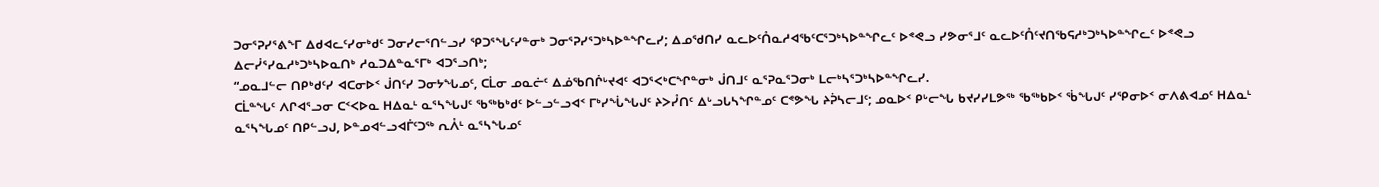ᑐᓂᕐᕈᓯᕐᕕᖕᒥ ᐃᑯᐊᓚᑦᓯᓂᒃᑯᑦ ᑐᓂᓯᓕᕐᑎᓪᓗᓯ ᕿᑐᕐᖓᑦᓯᓐᓂᒃ ᑐᓂᕐᕈᓯᕐᑐᒃᓴᐅᓐᖏᓚᓯ; ᐃᓄᖁᑎᓯ ᓇᓚᐅᑦᑍᓇᓱᐊᖃᑦᑕᕐᑐᒃᓴᐅᓐᖏᓚᑦ ᐅᕝᕙᓗ ᓯᕗᓂᕐᒧᑦ ᓇᓚᐅᑦᑍᑦᔪᑎᖃᕋᓱᒃᑐᒃᓴᐅᓐᖏᓚᑦ ᐅᕝᕙᓗ ᐃᓕᓰᕐᓯᓇᓱᒃᑐᒃᓴᐅᓇᑎᒃ ᓱᓇᑐᐃᓐᓇᕐᒥᒃ ᐊᑐᕐᓗᑎᒃ;
“ᓄᓇᒧᓪᓕ ᑎᑭᒃᑯᑦᓯ ᐊᑕᓂᐅᑉ ᒎᑎᑦᓯ ᑐᓂᔭᖓᓄᑦ, ᑕᒫᓂ ᓄᓇᓖᑦ ᐃᓅᖃᑎᒌᒡᔪᐊᑦ ᐊᑐᕐᐸᒃᑕᖏᓐᓂᒃ ᒎᑎᒧᑦ ᓇᕐᕈᓇᕐᑐᓂᒃ ᒪᓕᒃᓴᕐᑐᒃᓴᐅᓐᖏᓚᓯ.
ᑕᒫᓐᖓᑦ ᐱᒋᐊᕐᓗᓂ ᑕᑉᐸᐅᓇ ᕼᐃᓇᒻ ᓇᕐᓴᖓᒍᑦ ᖃᖅᑲᒃᑯᑦ ᐅᓪᓗᓪᓗᐊᑉ ᒥᒃᓯᖔᖓᒍᑦ ᔨᐳᓮᑎᑦ ᐃᒡᓗᒐᓴᖏᓐᓄᑦ ᑕᕝᕗᖓ ᔨᕉᓴᓕᒧᑦ; ᓄᓇᐅᑉ ᑭᒡᓕᖓ ᑲᔪᓯᓯᒪᕗᖅ ᖃᖅᑲᐅᑉ ᖄᖓᒍᑦ ᓯᕿᓂᐅᑉ ᓂᐱᕕᐊᓄᑦ ᕼᐃᓇᒻ ᓇᕐᓴᖓᓄᑦ ᑎᑭᓪᓗᒍ, ᐅᓐᓄᐊᓪᓗᐊᒦᑦᑐᖅ ᕆᐰᒻ ᓇᕐᓴᖓᓄᑦ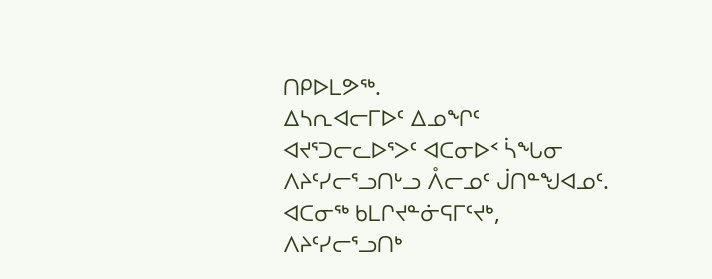ᑎᑭᐅᒪᕗᖅ.
ᐃᓴᕆᐊᓕᒥᐅᑦ ᐃᓄᖏᑦ ᐊᔪᕐᑐᓕᓚᐅᕐᐳᑦ ᐊᑕᓂᐅᑉ ᓵᖓᓂ ᐱᔨᑦᓯᓕᕐᓗᑎᒡᓗ ᐰᓕᓄᑦ ᒎᑎᓐᖑᐊᓄᑦ.
ᐊᑕᓂᖅ ᑲᒪᒋᔪᓐᓃᕋᒥᑦᔪᒃ, ᐱᔨᑦᓯᓕᕐᓗᑎᒃ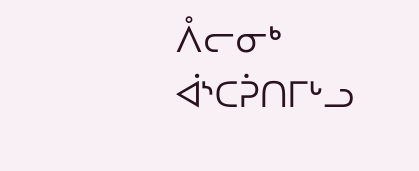ᐰᓕᓂᒃ ᐋᔅᑕᕉᑎᒥᒡᓗ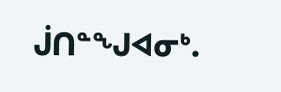ᒎᑎᓐᖑᐊᓂᒃ.